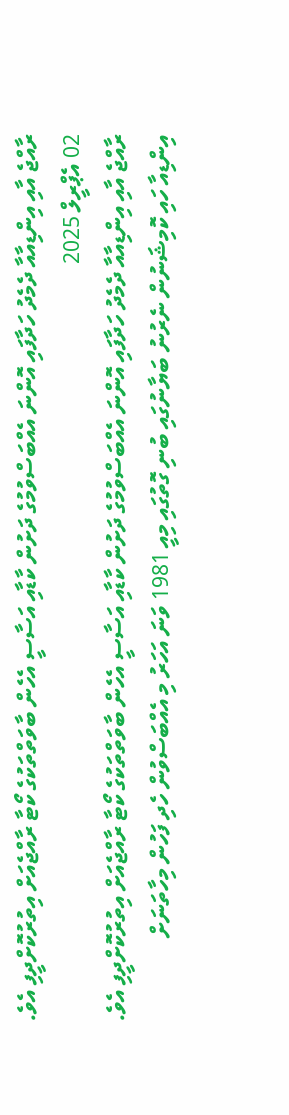ރާއްޖެ އާއި އިންޑިއާއާ ދެމެދު ހަދާފައި އޮންނަ އެއްބަސްވުމުގެ ދަށުން ކާޑާއި އަސާސީ އެހެން ބާވަތްތަކުގެ ކޯޓާ ރާއްޖެއަށް އިތުރުކޮށްދީފި އެވެ.
02 އެޕްރީލް 2025
ރާއްޖެ އާއި އިންޑިއާއާ ދެމެދު ހަދާފައި އޮންނަ އެއްބަސްވުމުގެ ދަށުން ކާޑާއި އަސާސީ އެހެން ބާވަތްތަކުގެ ކޯޓާ ރާއްޖެއަށް އިތުރުކޮށްދީފި އެވެ.
އިންޑިއާ ހައި ކޮމިޝަނުން ނެރުނު ބަޔާނުގައި ބުނި ގޮތުގައި މިއީ 1981 ވަނަ އަހަރު މި އެއްބަސްވުން ހެދި ފަހުން މިހާތަނަށް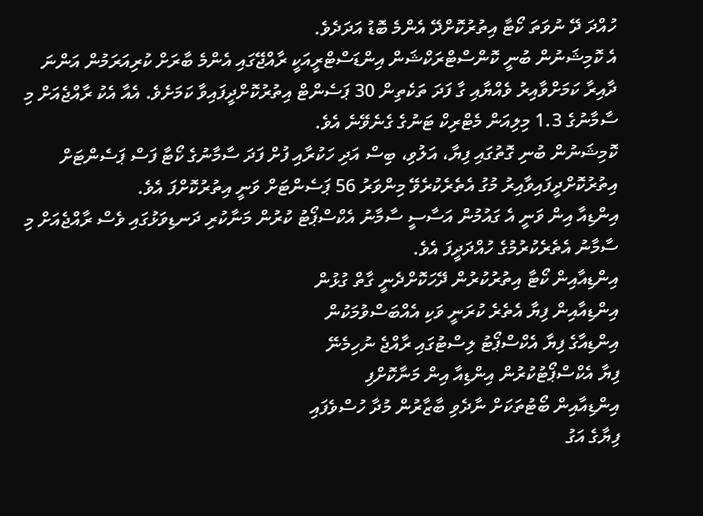ހުއްދަ ދޭ ނުވަތަ ކޯޓާ އިތުރުކޮށްދޭ އެންމެ ބޮޑު އަދަދެވެ.
އެ ކޮމިޝަނުން ބުނީ ކޮންސްޓްރަކްޝަން އިންޑަސްޓްރީއަކީ ރާއްޖޭގައި އެންމެ ބާރަށް ކުރިއަރަމުން އަންނަ ދާއިރާ ކަމަށްވާއިރު ވެއްޔާއި ގާ ފަދަ ތަކެތިން 30 ޕަސެންޓް އިތުރުކޮށްދީފައިވާ ކަމަށެވެ. އެއާ އެކު ރާއްޖެއަށް މި ސާމާނުގެ 1.3 މިލިއަން މެޓްރިކް ޓަނުގެ ގެނެވޭނެ އެވެ.
ކޮމިޝަނުން ބުނި ގޮތުގައި ފިޔާ، އަލުވި، ބިސް އަދި ހަކުރާއި ފުށް ފަދަ ސާމާނުގެ ކޯޓާ ފަސް ޕަސެންޓަށް އިތުރުކޮށްދީފައިވާއިރު މުގު އެތެރެކުރެވޭ މިންވަރު 56 ޕަސެންޓަށް ވަނީ އިތުރުކޮށްފަ އެވެ.
އިންޑިއާ އިން ވަނީ އެ ގައުމުން އަސާސީ ސާމާނު އެކްސްޕޯޓު ކުރުން މަނާކުރި ދަނޑިވަޅުގައި ވެސް ރާއްޖެއަށް މި ސާމާނު އެތެރެކުރުމުގެ ހުއްދަދީފަ އެވެ.
އިންޑިއާއިން ކޯޓާ އިތުރުކުރުން ދޭހަކޮށްދެނީ ގާތް ގުޅުން
އިންޑިއާއިން ފިޔާ އެތެރެ ކުރަނީ ވަކި އެއްބަސްވުމަކުން
އިންޑިއާގެ ފިޔާ އެކްސްޕޯޓު ލިސްޓުގައި ރާއްޖެ ނުހިމެނޭ
ފިޔާ އެކްސްޕޯޓުކުރުން އިންޑިއާ އިން މަނާކޮށްފި
އިންޑިއާއިން ބޯޓުތަކަށް ނާދެވި ބާޒާރުން މުދާ ހުސްވެފައި
ފިޔާގެ އަގު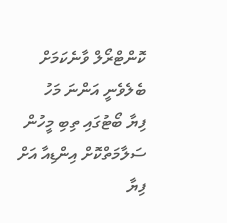ކޮންޓްރޯލް ވާނެކަމަށް ބެލެވެނީ އަންނަ މަހު
ފިޔާ ބޯޓުގައި ތިބި މީހުން ސަލާމަތްކޮށް އިންޑިއާ އަށް
ފިޔާ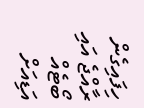ހިފައިގެން ރާއްޖެ އައި ބޯޓެއް އަޑިއަށް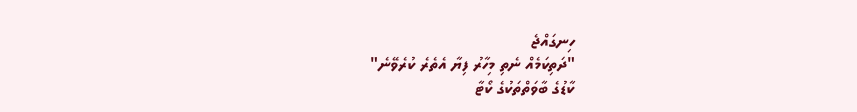ހިނގައްޖެ
"ދަތިކަމެއް ނެތި މިހާރު ފިޔާ އެތެރެ ކުރެވޭނެ"
ކާޑުގެ ބާވަތްތަކުގެ ކޯޓާ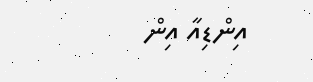އިންޑިއާ އިން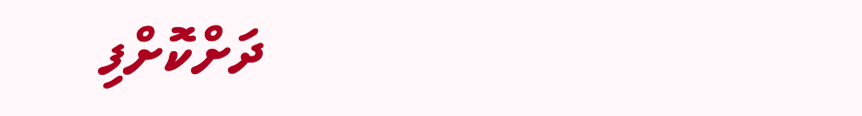ދަށްކޮށްފި